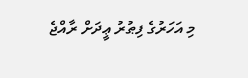މި އަހަރުގެ ފިޠުރު ޢީދަށް ރާއްޖެ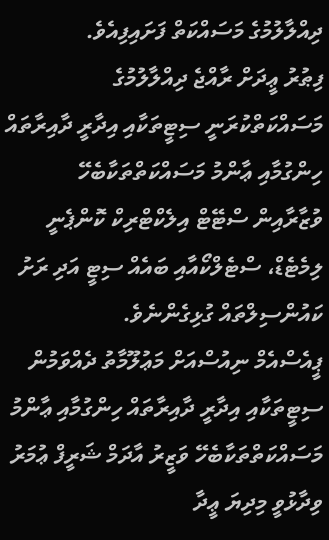ދިއްލާލުމުގެ މަސައްކަތް ފަށައިފިއެވެ.
ފިޠުރު ޢީދަށް ރާއްޖެ ދިއްލާލުމުގެ މަސައްކަތްކުރަނީ ސިޓީތަކާއި އިދާރީ ދާއިރާތައް ހިންގުމާއި ޢާންމު މަސައްކަތްތަކާބެހޭ ވުޒާރާއިން ސްޓޭޓް އިލެކްޓްރިކް ކޮންޕެނީ ލިމެޓެޑް، ސްޓެލްކޯއާއި ބައެއް ސިޓީ އަދި ރަށު ކައުންސިލްތައް ގުޅިގެންނެވެ.
ޕީއެސްއެމް ނިއުސްއަށް މަޢުލޫމާތު ދެއްވަމުން ސިޓީތަކާއި އިދާރީ ދާއިރާތައް ހިންގުމާއި ޢާންމު މަސައްކަތްތަކާބެހޭ ވަޒީރު އާދަމް ޝަރީފް ޢުމަރު ވިދާޅުވީ މިދިޔަ ޢީދާ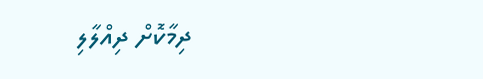ދިމާކޮށް ދިއްލާލި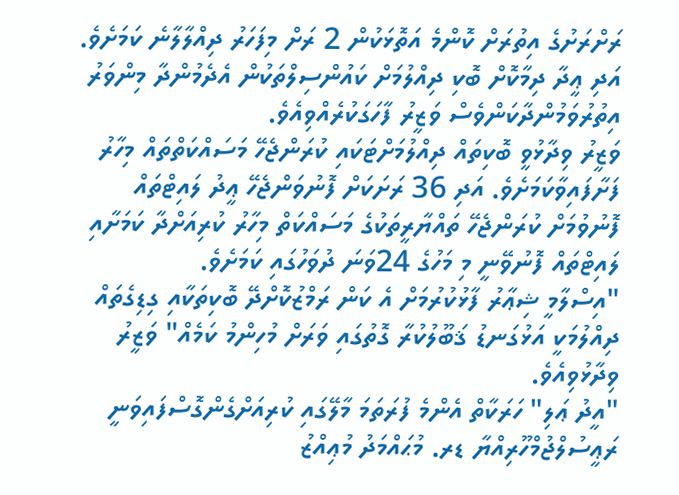ރަށްރަށުގެ އިތުރަށް ކޮންމެ އަތޮޅަކުން 2 ރަށް މިފަހަރު ދިއްލާލާނެ ކަމަށެވެ. އަދި ޢީދާ ދިމާކޮށް ބޮކި ދިއްލުމަށް ކައުންސިލްތަކުން އެދެމުންދާ މިންވަރު އިތުރުވަމުންދާކަންވެސް ވަޒީރު ފާހަގަކުރެއްވިއެވެ.
ވަޒީރު ވިދާޅުވީ ބޮކިތައް ދިއްލުމަށްޓަކައި ކުރަންޖެހޭ މަސައްކަތްތައް މިހާރު ފަށާފައިވާކަމަށެވެ. އަދި 36 ރަށަކަށް ފޮނުވަންޖެހޭ ޢީދު ލައިޓްތައް ފޮނުވުމަށް ކުރަންޖެހޭ ތައްޔާރީތަކުގެ މަސައްކަތް މިހާރު ކުރިއަށްދާ ކަމަށާއި ލައިޓްތައް ފޮނުވޭނީ މި މަހުގެ 24ވަނަ ދުވަހުގައި ކަމަށެވެ.
"އިސްލާމީ ޝިޢާރު ފާޅުކުރުމަށް އެ ކަން ރަމްޒުކޮށްދޭ ބޮކިތަކާއި ގިޑިގެތައް ދިއްލުމަކީ އަޅުގަނޑު ޤަބޫލުކުރާ ގޮތުގައި ވަރަށް މުހިންމު ކަމެއް" ވަޒީރު ވިދާޅުވިއެވެ.
"އީދު ޢަލި" ހަރަކާތް އެންމެ ފުރަތަމަ މާލޭގައި ކުރިއަށްގެންގޮސްފައިވަނީ ރަޢީސުލްޖުމްހޫރިއްޔާ ޑރ. މުޙައްމަދު މުޢިއްޒު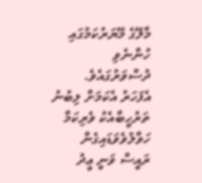މާލޭގެ މޭޔަރުކަމުގައި ހުންނެވި ދުސްވަރުގައެވެ. އެފަހަރު އެކަމަށް ލިބުނު ތަރުހީބާއެކު ވެރިކަމާ ހަވާލުވެވަޑައިގެން ރައީސް ވަނީ ޢީދު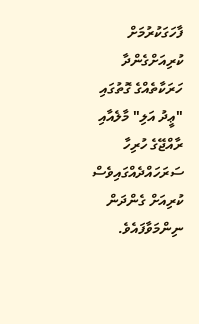ފާހަގަކުރުމަށް ކުރިއަށްގެންދާ ހަރަކާތެއްގެ ގޮތުގައި "ޢީދު އަލި" މާލެއާއި ރާއްޖޭގެ ހުރިހާ ސަރަހައްދެއްގައިވެސް ކުރިއަށް ގެންދަން ނިންމަވާފައެވެ.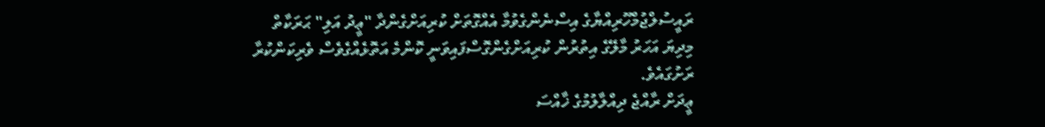ރައީސުލްޖުމްހޫރިއްޔާގެ އިސްނެންގެވުމާ އެއްގޮތަށް ކުރިއަށްގެންދާ "ޢީދު އަލި" ޙަރަކާތް މިދިޔަ އަހަރު މާލޭގެ އިތުރުން ކުރިއަށްގެންގޮސްފައިވަނީ ކޮންމެ އަތޮޅެއްގެވެސް ވެރިކަންކުރާ ރަށުގައެވެ.
ޢީދަށް ރާއްޖެ ދިއްލާލުމުގެ ޚާއްސަ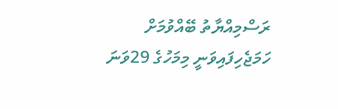ރަސްމިއްޔާތު ބޭއްވުމަށް ހަމަޖެހިފައިވަނީ މިމަހުގެ 29ވަނަ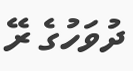ދުވަހުގެ ރޭ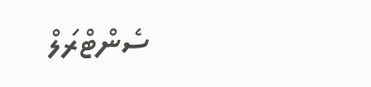ސެންޓްރަލް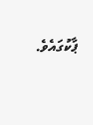ޕާކުގައެވެ.